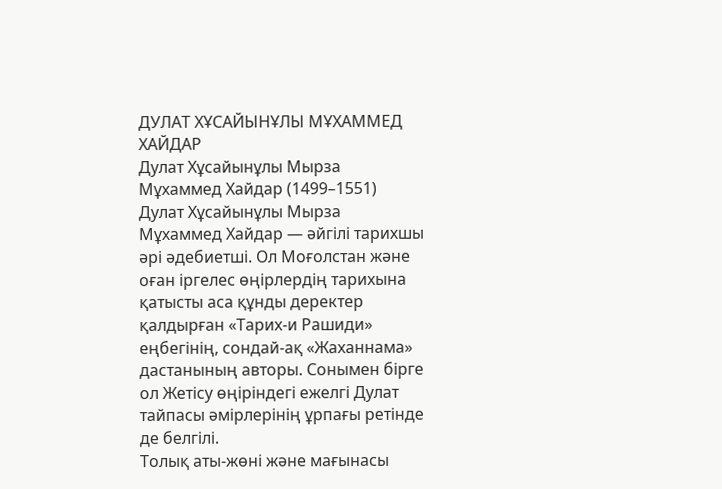ДУЛАТ ХҰСАЙЫНҰЛЫ МҰХАММЕД ХАЙДАР
Дулат Хұсайынұлы Мырза Мұхаммед Хайдар (1499–1551)
Дулат Хұсайынұлы Мырза Мұхаммед Хайдар — әйгілі тарихшы әрі әдебиетші. Ол Моғолстан және оған іргелес өңірлердің тарихына қатысты аса құнды деректер қалдырған «Тарих-и Рашиди» еңбегінің, сондай-ақ «Жаханнама» дастанының авторы. Сонымен бірге ол Жетісу өңіріндегі ежелгі Дулат тайпасы әмірлерінің ұрпағы ретінде де белгілі.
Толық аты-жөні және мағынасы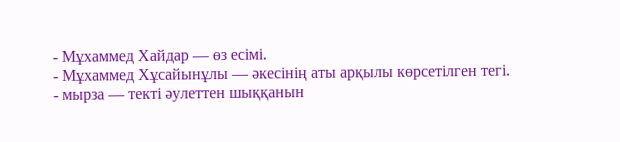- Мұхаммед Хайдар — өз есімі.
- Мұхаммед Хұсайынұлы — әкесінің аты арқылы көрсетілген тегі.
- мырза — текті әулеттен шыққанын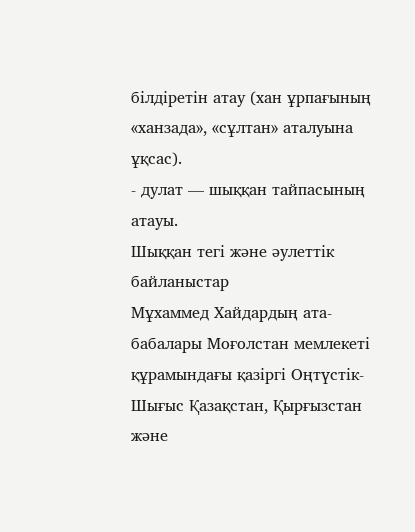білдіретін атау (хан ұрпағының «ханзада», «сұлтан» аталуына ұқсас).
- дулат — шыққан тайпасының атауы.
Шыққан тегі және әулеттік байланыстар
Мұхаммед Хайдардың ата-бабалары Моғолстан мемлекеті құрамындағы қазіргі Оңтүстік-Шығыс Қазақстан, Қырғызстан және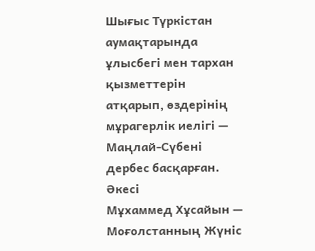Шығыс Түркістан аумақтарында ұлысбегі мен тархан қызметтерін атқарып, өздерінің мұрагерлік иелігі — Маңлай-Сүбені дербес басқарған.
Әкесі
Мұхаммед Хұсайын — Моғолстанның Жүніс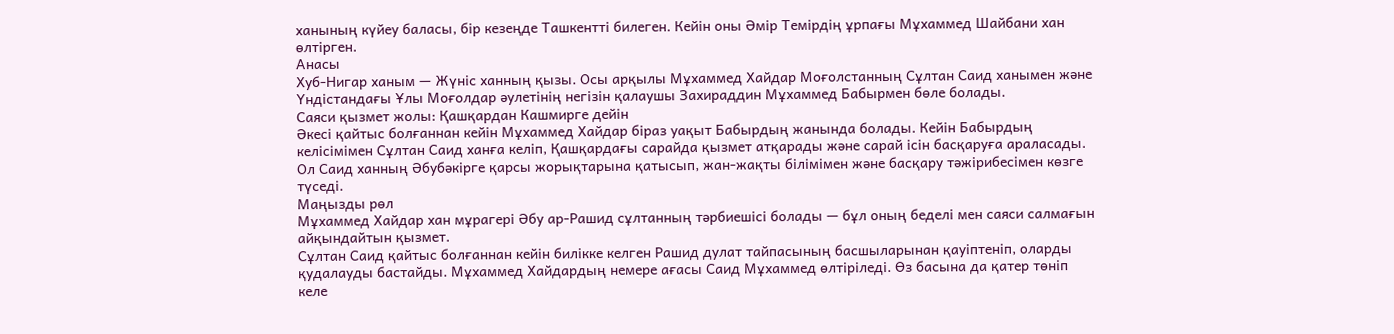ханының күйеу баласы, бір кезеңде Ташкентті билеген. Кейін оны Әмір Темірдің ұрпағы Мұхаммед Шайбани хан өлтірген.
Анасы
Хуб-Нигар ханым — Жүніс ханның қызы. Осы арқылы Мұхаммед Хайдар Моғолстанның Сұлтан Саид ханымен және Үндістандағы Ұлы Моғолдар әулетінің негізін қалаушы Захираддин Мұхаммед Бабырмен бөле болады.
Саяси қызмет жолы: Қашқардан Кашмирге дейін
Әкесі қайтыс болғаннан кейін Мұхаммед Хайдар біраз уақыт Бабырдың жанында болады. Кейін Бабырдың келісімімен Сұлтан Саид ханға келіп, Қашқардағы сарайда қызмет атқарады және сарай ісін басқаруға араласады. Ол Саид ханның Әбубәкірге қарсы жорықтарына қатысып, жан-жақты білімімен және басқару тәжірибесімен көзге түседі.
Маңызды рөл
Мұхаммед Хайдар хан мұрагері Әбу ар-Рашид сұлтанның тәрбиешісі болады — бұл оның беделі мен саяси салмағын айқындайтын қызмет.
Сұлтан Саид қайтыс болғаннан кейін билікке келген Рашид дулат тайпасының басшыларынан қауіптеніп, оларды қудалауды бастайды. Мұхаммед Хайдардың немере ағасы Саид Мұхаммед өлтіріледі. Өз басына да қатер төніп келе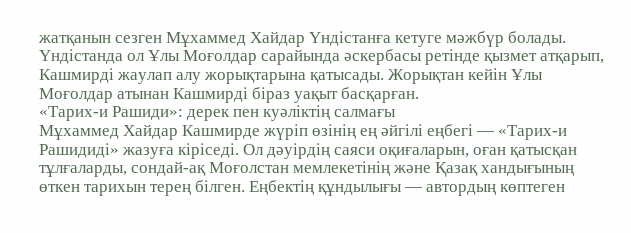жатқанын сезген Мұхаммед Хайдар Үндістанға кетуге мәжбүр болады.
Үндістанда ол Ұлы Моғолдар сарайында әскербасы ретінде қызмет атқарып, Кашмирді жаулап алу жорықтарына қатысады. Жорықтан кейін Ұлы Моғолдар атынан Кашмирді біраз уақыт басқарған.
«Тарих-и Рашиди»: дерек пен куәліктің салмағы
Мұхаммед Хайдар Кашмирде жүріп өзінің ең әйгілі еңбегі — «Тарих-и Рашидиді» жазуға кіріседі. Ол дәуірдің саяси оқиғаларын, оған қатысқан тұлғаларды, сондай-ақ Моғолстан мемлекетінің және Қазақ хандығының өткен тарихын терең білген. Еңбектің құндылығы — автордың көптеген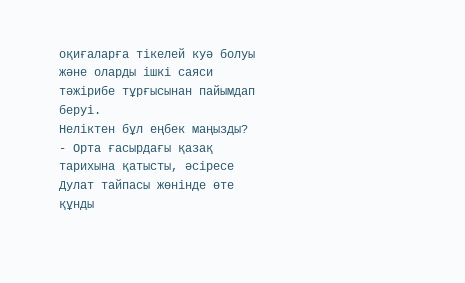оқиғаларға тікелей куә болуы және оларды ішкі саяси тәжірибе тұрғысынан пайымдап беруі.
Неліктен бұл еңбек маңызды?
- Орта ғасырдағы қазақ тарихына қатысты, әсіресе Дулат тайпасы жөнінде өте құнды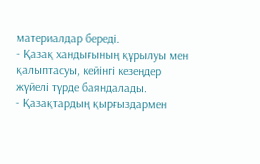материалдар береді.
- Қазақ хандығының құрылуы мен қалыптасуы, кейінгі кезеңдер жүйелі түрде баяндалады.
- Қазақтардың қырғыздармен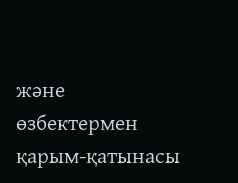және өзбектермен қарым-қатынасы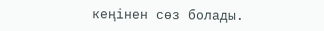кеңінен сөз болады.